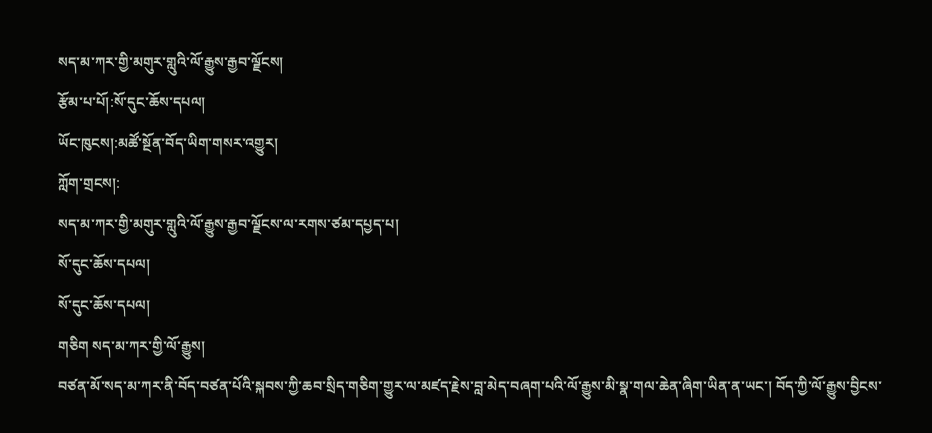སད་མ་ཀར་གྱི་མགུར་གླུའི་ལོ་རྒྱུས་རྒྱབ་ལྗོངས།
རྩོམ་པ་པོ།:སོ་དུང་ཆོས་དཔལ།
ཡོང་ཁུངས།:མཚོ་སྔོན་བོད་ཡིག་གསར་འགྱུར།
ཀློག་གྲངས།:
སད་མ་ཀར་གྱི་མགུར་གླུའི་ལོ་རྒྱུས་རྒྱབ་ལྗོངས་ལ་རགས་ཙམ་དཔྱད་པ།
སོ་དུང་ཆོས་དཔལ།
སོ་དུང་ཆོས་དཔལ།
གཅིག སད་མ་ཀར་གྱི་ལོ་རྒྱུས།
བཙན་མོ་སད་མ་ཀར་ནི་བོད་བཙན་པོའི་སྐབས་ཀྱི་ཆབ་སྲིད་གཅིག་གྱུར་ལ་མཛད་རྗེས་བླ་མེད་བཞག་པའི་ལོ་རྒྱུས་མི་སྣ་གལ་ཆེན་ཞིག་ཡིན་ན་ཡང་། བོད་ཀྱི་ལོ་རྒྱུས་བྱིངས་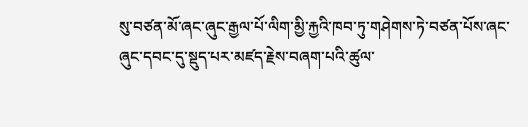སུ་བཙན་མོ་ཞང་ཞུང་རྒྱལ་པོ་ལིག་མྱི་རྐྱའི་ཁབ་ཏུ་གཤེགས་ཏེ་བཙན་པོས་ཞང་ཞུང་དབང་དུ་སྡུད་པར་མཛད་རྗེས་བཞག་པའི་ཚུལ་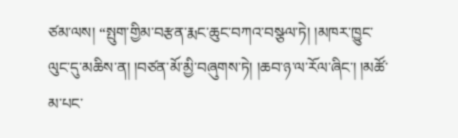ཙམ་ལས། “སྤུག་གྱིམ་བརྩན་རྨང་ཆུང་བཀའ་བསྩལ་ཏེ། །མཁར་ཁྱུང་ལུང་དུ་མཆིས་ན། །བཙན་མོ་མྱི་བཞུགས་ཏེ། །ཆབ་ཉ་ལ་རོལ་ཞིང་། །མཚོ་མ་པང་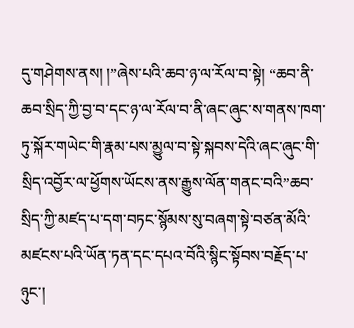དུ་གཤེགས་ནས། །”ཞེས་པའི་ཆབ་ཉ་ལ་རོལ་བ་སྟེ། “ཆབ་ནི་ཆབ་སྲིད་ཀྱི་བྱ་བ་དང་ཉ་ལ་རོལ་བ་ནི་ཞང་ཞུང་ས་གནས་ཁག་ཏུ་སྐོར་གཡེང་གི་རྣམ་པས་མྱུལ་བ་སྟེ་སྐབས་དེའི་ཞང་ཞུང་གི་སྲིད་འབྱོར་ལ་ཕྱོགས་ཡོངས་ནས་རྒྱུས་ལོན་གནང་བའི”ཆབ་སྲིད་ཀྱི་མཛད་པ་དག་བཏང་སྙོམས་སུ་བཞག་སྟེ་བཙན་མོའི་མཛངས་པའི་ཡོན་ཏན་དང་དཔའ་བོའི་སྙིང་སྟོབས་བརྗོད་པ་ཉུང་།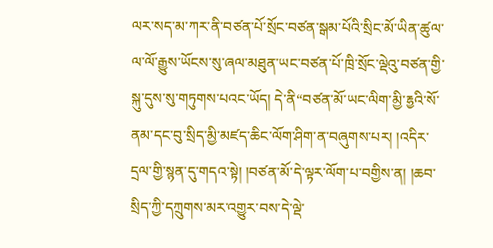ལར་སད་མ་ཀར་ནི་བཙན་པོ་སྲོང་བཙན་སྒམ་པོའི་སྲིང་མོ་ཡིན་ཚུལ་ལ་ལོ་རྒྱུས་ཡོངས་སུ་ཞལ་མཐུན་ཡང་བཙན་པོ་ཁྲི་སྲོང་ལྡེའུ་བཙན་གྱི་སྐུ་དུས་སུ་གཏུགས་པའང་ཡོད། དེ་ནི“བཙན་མོ་ཡང་ལིག་མྱི་རྷྱའི་སོ་ནམ་དང་བུ་སྲིད་མྱི་མཛད་ཆིང་ལོག་ཤིག་ན་བཞུགས་པར། །འདིར་དྲལ་གྱི་སྙན་དུ་གདའ་སྟེ། །བཙན་མོ་དེ་ལྟར་ལོག་པ་བགྱིས་ན། །ཆབ་སྲིད་ཀྱི་དཀྲུགས་མར་འགྱུར་བས་དེ་ལྡེ་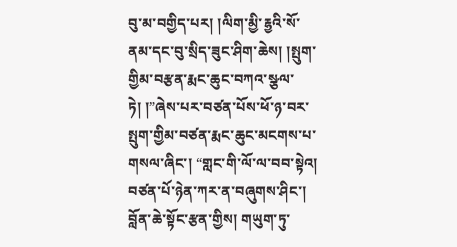བུ་མ་བགྱིད་པར། །ལིག་མྱི་རྷྱའི་སོ་ནམ་དང་བུ་སྲིད་ཟུང་ཤིག་ཆེས། །སྤུག་གྱིམ་བརྩན་རྨང་ཆུང་བཀའ་སྩལ་ཏེ། །”ཞེས་པར་བཙན་པོས་ཕོ་ཉ་བར་སྤུག་གྱིམ་བཙན་རྨང་ཆུང་མངགས་པ་གསལ་ཞིང་། “གླང་གི་ལོ་ལ་བབ་སྟེའ། བཙན་པོ་ཉེན་ཀར་ན་བཞུགས་ཤིང་། བློན་ཆེ་སྟོང་རྩན་གྱིས། གཡུག་ཏུ་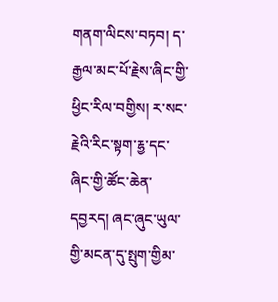གནག་ལིངས་བཏབ། ད་རྒྱལ་མང་པོ་རྗེས་ཞིང་གྱི་ཕྱིང་རིལ་བགྱིས། ར་སང་རྗེའི་རིང་སྟག་རྷྱ་དང་ཞིང་གྱི་ཚོང་ཆེན་དབྱརད། ཞང་ཞུང་ཡུལ་གྱི་མངན་དུ་སྤུག་གྱིམ་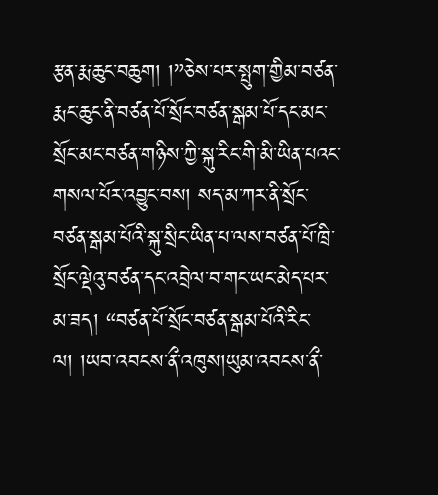རྩན་རྨ་ཆུང་བཆུག། །”ཅེས་པར་སྤུག་གྱིམ་བཙན་རྨང་ཆུང་ནི་བཙན་པོ་སྲོང་བཙན་སྒམ་པོ་དང་མང་སྲོང་མང་བཙན་གཉིས་ཀྱི་སྐུ་རིང་གི་མི་ཡིན་པའང་གསལ་པོར་འབྱུང་བས། སད་མ་ཀར་ནི་སྲོང་བཙན་སྒམ་པོའི་སྐུ་སྲིང་ཡིན་པ་ལས་བཙན་པོ་ཁྲི་སྲོང་ལྡེའུ་བཙན་དང་འབྲེལ་བ་གང་ཡང་མེད་པར་མ་ཟད། “བཙན་པོ་སྲོང་བཙན་སྒམ་པོའི་རིང་ལ། །ཡབ་འབངས་ནྀ་འཁུས།ཡུམ་འབངས་ནྀ་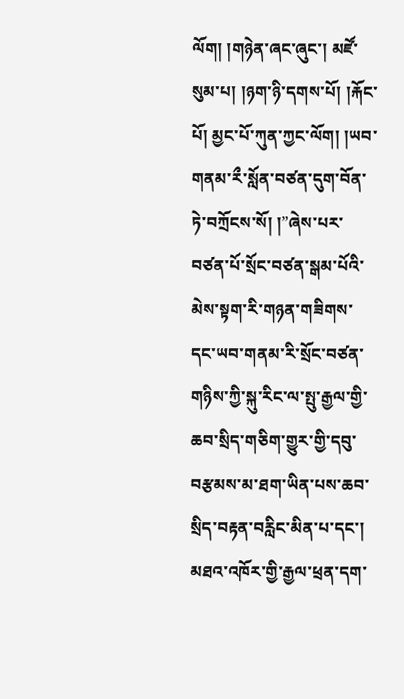ལོག། །གཉེན་ཞང་ཞུང་། མཛོ་སུམ་པ། །ཉག་ཉི་དགས་པོ། །རྐོང་པོ། མྱང་པོ་ཀུན་ཀྱང་ལོག། །ཡབ་གནམ་རྀ་སློན་བཙན་དུག་བོན་ཏེ་བཀྲོངས་སོ། །”ཞེས་པར་བཙན་པོ་སྲོང་བཙན་སྒམ་པོའི་མེས་སྟག་རི་གཉན་གཟིགས་དང་ཡབ་གནམ་རི་སྲོང་བཙན་གཉིས་ཀྱི་སྐུ་རིང་ལ་སྤུ་རྒྱལ་གྱི་ཆབ་སྲིད་གཅིག་གྱུར་གྱི་དབུ་བརྩམས་མ་ཐག་ཡིན་པས་ཆབ་སྲིད་བརྟན་བརླིང་མིན་པ་དང་། མཐའ་འཁོར་གྱི་རྒྱལ་ཕྲན་དག་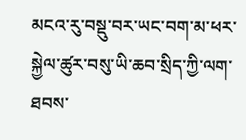མངའ་རུ་བསྡུ་བར་ཡང་བག་མ་ཕར་སྐྱེལ་ཚུར་བསུ་ཡི་ཆབ་སྲིད་ཀྱི་ལག་ཐབས་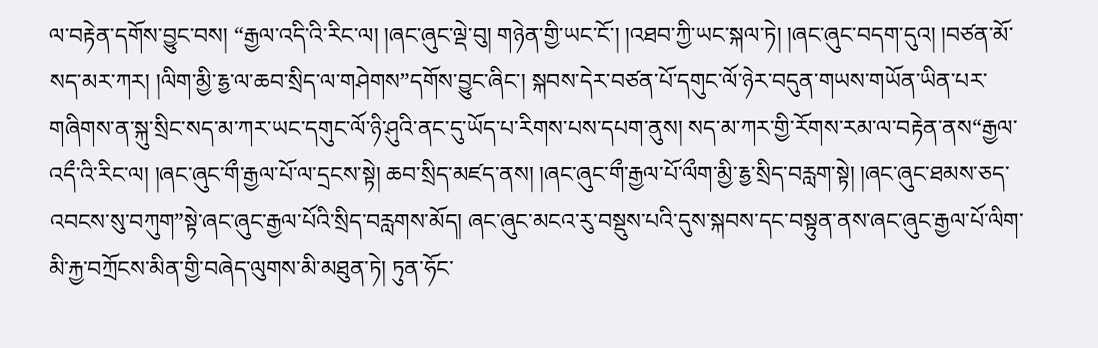ལ་བརྟེན་དགོས་བྱུང་བས། “རྒྱལ་འདི་འི་རིང་ལ། །ཞང་ཞུང་ལྡེ་བུ། གཉེན་གྱི་ཡང་ངོ་། །འཐབ་ཀྱི་ཡང་སྐལ་ཏེ། །ཞང་ཞུང་བདག་དུའ། །བཙན་མོ་སད་མར་ཀར། །ལིག་མྱི་རྷྱ་ལ་ཆབ་སྲིད་ལ་གཤེགས”དགོས་བྱུང་ཞིང་། སྐབས་དེར་བཙན་པོ་དགུང་ལོ་ཉེར་བདུན་གཡས་གཡོན་ཡིན་པར་གཞིགས་ན་སྐུ་སྲིང་སད་མ་ཀར་ཡང་དགུང་ལོ་ཉི་ཤུའི་ནང་དུ་ཡོད་པ་རིགས་པས་དཔག་ནུས། སད་མ་ཀར་གྱི་རོགས་རམ་ལ་བརྟེན་ནས“རྒྱལ་འདྀ་འི་རིང་ལ། །ཞང་ཞུང་གྀ་རྒྱལ་པོ་ལ་དྲངས་སྟེ། ཆབ་སྲིད་མཛད་ནས། །ཞང་ཞུང་གྀ་རྒྱལ་པོ་ལྀག་མྱི་རྷྱ་སྲིད་བརླག་སྟེ། །ཞང་ཞུང་ཐམས་ཅད་འབངས་སུ་བཀུག”སྟེ་ཞང་ཞུང་རྒྱལ་པོའི་སྲིད་བརླགས་མོད། ཞང་ཞུང་མངའ་རུ་བསྡུས་པའི་དུས་སྐབས་དང་བསྟུན་ནས་ཞང་ཞུང་རྒྱལ་པོ་ལིག་མི་རྐྱ་བཀྲོངས་མིན་གྱི་བཞེད་ལུགས་མི་མཐུན་ཏེ། ཏུན་ཧོང་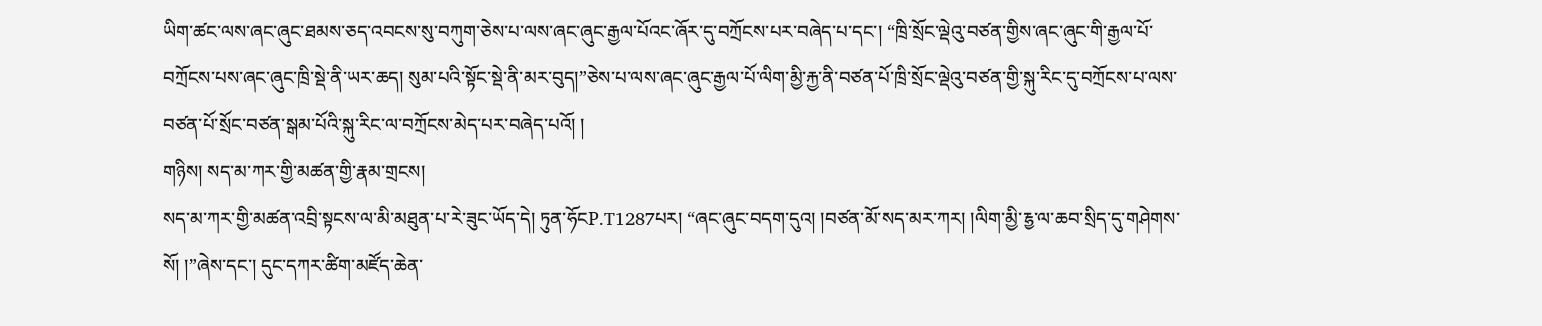ཡིག་ཚང་ལས་ཞང་ཞུང་ཐམས་ཅད་འབངས་སུ་བཀུག་ཅེས་པ་ལས་ཞང་ཞུང་རྒྱལ་པོའང་ཞོར་དུ་བཀྲོངས་པར་བཞེད་པ་དང་། “ཁྲི་སྲོང་ལྡེའུ་བཙན་གྱིས་ཞང་ཞུང་གི་རྒྱལ་པོ་བཀྲོངས་པས་ཞང་ཞུང་ཁྲི་སྡེ་ནི་ཡར་ཆད། སུམ་པའི་སྟོང་སྡེ་ནི་མར་བུད།”ཅེས་པ་ལས་ཞང་ཞུང་རྒྱལ་པོ་ལིག་མྱི་རྐྱ་ནི་བཙན་པོ་ཁྲི་སྲོང་ལྡེའུ་བཙན་གྱི་སྐུ་རིང་དུ་བཀྲོངས་པ་ལས་བཙན་པོ་སྲོང་བཙན་སྒམ་པོའི་སྐུ་རིང་ལ་བཀྲོངས་མེད་པར་བཞེད་པའོ། །
གཉིས། སད་མ་ཀར་གྱི་མཚན་གྱི་རྣམ་གྲངས།
སད་མ་ཀར་གྱི་མཚན་འབྲི་སྟངས་ལ་མི་མཐུན་པ་རེ་ཟུང་ཡོད་དེ། ཏུན་ཧོངP.T1287པར། “ཞང་ཞུང་བདག་དུའ། །བཙན་མོ་སད་མར་ཀར། །ལིག་མྱི་རྷྱ་ལ་ཆབ་སྲིད་དུ་གཤེགས་སོ། །”ཞེས་དང་། དུང་དཀར་ཚིག་མཛོད་ཆེན་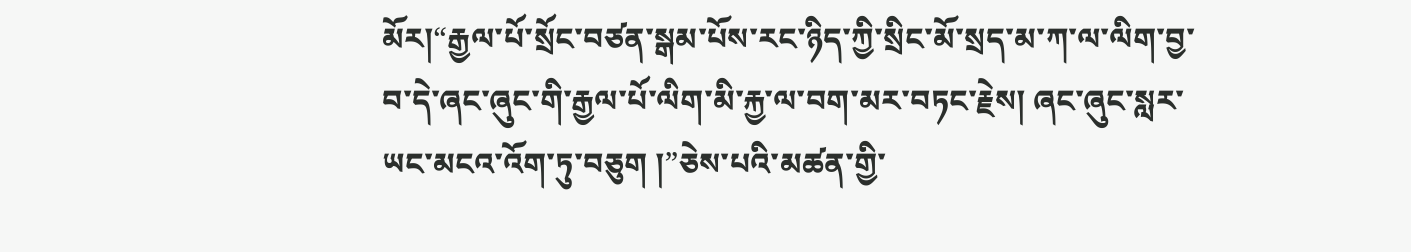མོར།“རྒྱལ་པོ་སྲོང་བཙན་སྒམ་པོས་རང་ཉིད་ཀྱི་སྲིང་མོ་སྲད་མ་ཀ་ལ་ལིག་བྱ་བ་དེ་ཞང་ཞུང་གི་རྒྱལ་པོ་ལིག་མི་རྐྱ་ལ་བག་མར་བཏང་རྗེས། ཞང་ཞུང་སླར་ཡང་མངའ་འོག་ཏུ་བཅུག །”ཅེས་པའི་མཚན་གྱི་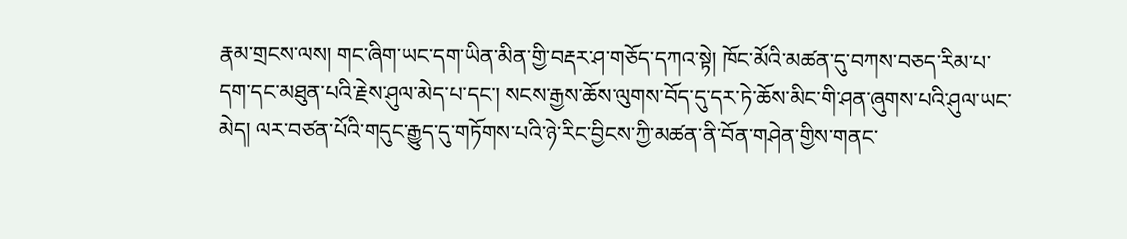རྣམ་གྲངས་ལས། གང་ཞིག་ཡང་དག་ཡིན་མིན་གྱི་བརྡར་ཤ་གཅོད་དཀའ་སྟེ། ཁོང་མོའི་མཚན་དུ་བཀས་བཅད་རིམ་པ་དག་དང་མཐུན་པའི་རྗེས་ཤུལ་མེད་པ་དང་། སངས་རྒྱས་ཆོས་ལུགས་བོད་དུ་དར་ཏེ་ཆོས་མིང་གི་ཤན་ཞུགས་པའི་ཤུལ་ཡང་མེད། ལར་བཙན་པོའི་གདུང་རྒྱུད་དུ་གཏོགས་པའི་ཉེ་རིང་བྱིངས་ཀྱི་མཚན་ནི་བོན་གཤེན་གྱིས་གནང་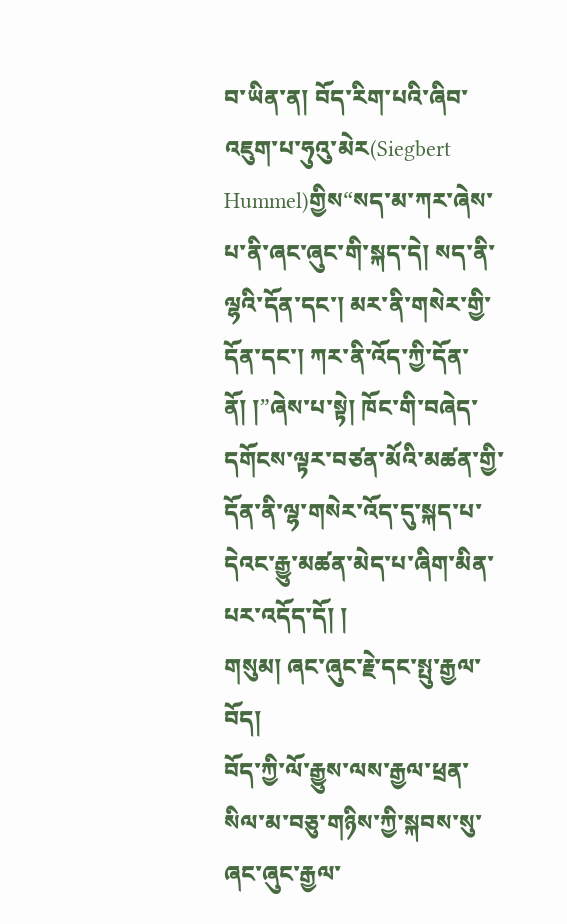བ་ཡིན་ན། བོད་རིག་པའི་ཞིབ་འཇུག་པ་ཧུའུ་མེར(Siegbert Hummel)གྱིས“སད་མ་ཀར་ཞེས་པ་ནི་ཞང་ཞུང་གི་སྐད་དེ། སད་ནི་ལྷའི་དོན་དང་། མར་ནི་གསེར་གྱི་དོན་དང་། ཀར་ནི་འོད་ཀྱི་དོན་ནོ། །”ཞེས་པ་སྟེ། ཁོང་གི་བཞེད་དགོངས་ལྟར་བཙན་མོའི་མཚན་གྱི་དོན་ནི་ལྷ་གསེར་འོད་དུ་སྐད་པ་དེའང་རྒྱུ་མཚན་མེད་པ་ཞིག་མིན་པར་འདོད་དོ། །
གསུམ། ཞང་ཞུང་རྗེ་དང་སྤུ་རྒྱལ་བོད།
བོད་ཀྱི་ལོ་རྒྱུས་ལས་རྒྱལ་ཕྲན་སིལ་མ་བཅུ་གཉིས་ཀྱི་སྐབས་སུ་ཞང་ཞུང་རྒྱལ་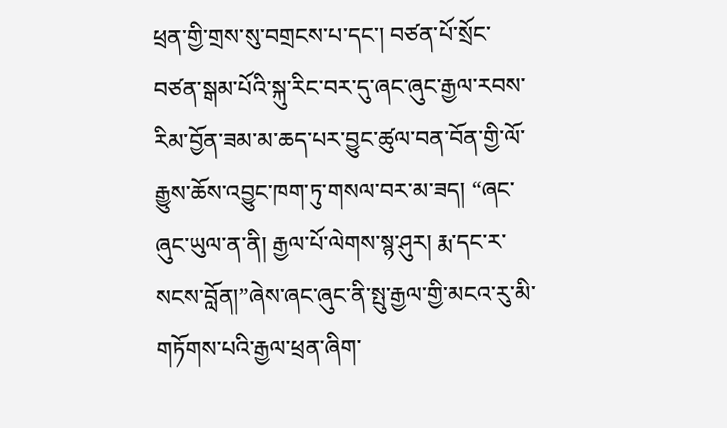ཕྲན་གྱི་གྲས་སུ་བགྲངས་པ་དང་། བཙན་པོ་སྲོང་བཙན་སྒམ་པོའི་སྐུ་རིང་བར་དུ་ཞང་ཞུང་རྒྱལ་རབས་རིམ་བྱོན་ཟམ་མ་ཆད་པར་བྱུང་ཚུལ་བན་བོན་གྱི་ལོ་རྒྱུས་ཆོས་འབྱུང་ཁག་ཏུ་གསལ་བར་མ་ཟད། “ཞང་ཞུང་ཡུལ་ན་ནི། རྒྱལ་པོ་ལེགས་སྙ་ཤུར། རྨ་དང་ར་སངས་བློན།”ཞེས་ཞང་ཞུང་ནི་སྤུ་རྒྱལ་གྱི་མངའ་རུ་མི་གཏོགས་པའི་རྒྱལ་ཕྲན་ཞིག་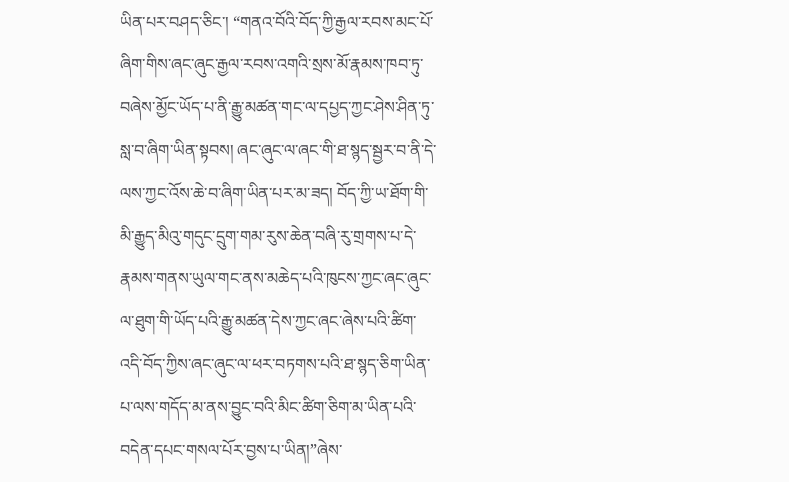ཡིན་པར་བཤད་ཅིང་། “གནའ་བོའི་བོད་ཀྱི་རྒྱལ་རབས་མང་པོ་ཞིག་གིས་ཞང་ཞུང་རྒྱལ་རབས་འགའི་སྲས་མོ་རྣམས་ཁབ་ཏུ་བཞེས་མྱོང་ཡོད་པ་ནི་རྒྱུ་མཚན་གང་ལ་དཔྱད་ཀྱང་ཤེས་ཤིན་ཏུ་སླ་བ་ཞིག་ཡིན་སྟབས། ཞང་ཞུང་ལ་ཞང་གི་ཐ་སྙད་སྦྱར་བ་ནི་དེ་ལས་ཀྱང་འོས་ཆེ་བ་ཞིག་ཡིན་པར་མ་ཟད། བོད་ཀྱི་ཡ་ཐོག་གི་མི་རྒྱུད་མིའུ་གདུང་དྲུག་གམ་རུས་ཆེན་བཞི་རུ་གྲགས་པ་དེ་རྣམས་གནས་ཡུལ་གང་ནས་མཆེད་པའི་ཁུངས་ཀྱང་ཞང་ཞུང་ལ་ཐུག་གི་ཡོད་པའི་རྒྱུ་མཚན་དེས་ཀྱང་ཞང་ཞེས་པའི་ཚིག་འདི་བོད་ཀྱིས་ཞང་ཞུང་ལ་ཕར་བཏགས་པའི་ཐ་སྙད་ཅིག་ཡིན་པ་ལས་གདོད་མ་ནས་བྱུང་བའི་མིང་ཚིག་ཅིག་མ་ཡིན་པའི་བདེན་དཔང་གསལ་པོར་བྱས་པ་ཡིན།”ཞེས་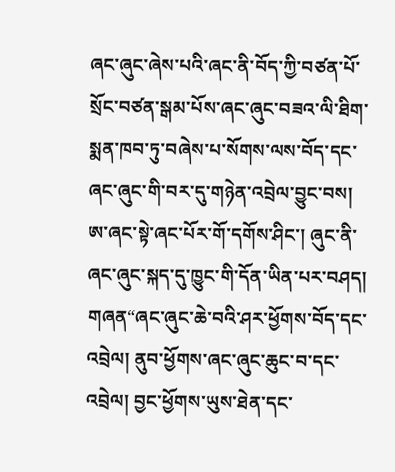ཞང་ཞུང་ཞེས་པའི་ཞང་ནི་བོད་ཀྱི་བཙན་པོ་སྲོང་བཙན་སྒམ་པོས་ཞང་ཞུང་བཟའ་ལི་ཐིག་སྨན་ཁབ་ཏུ་བཞེས་པ་སོགས་ལས་བོད་དང་ཞང་ཞུང་གི་བར་དུ་གཉེན་འབྲེལ་བྱུང་བས། ཨ་ཞང་སྟེ་ཞང་པོར་གོ་དགོས་ཤིང་། ཞུང་ནི་ཞང་ཞུང་སྐད་དུ་ཁྱུང་གི་དོན་ཡིན་པར་བཤད། གཞན“ཞང་ཞུང་ཆེ་བའི་ཤར་ཕྱོགས་བོད་དང་འབྲེལ། ནུབ་ཕྱོགས་ཞང་ཞུང་ཆུང་བ་དང་འབྲེལ། བྱང་ཕྱོགས་ཡུས་ཐེན་དང་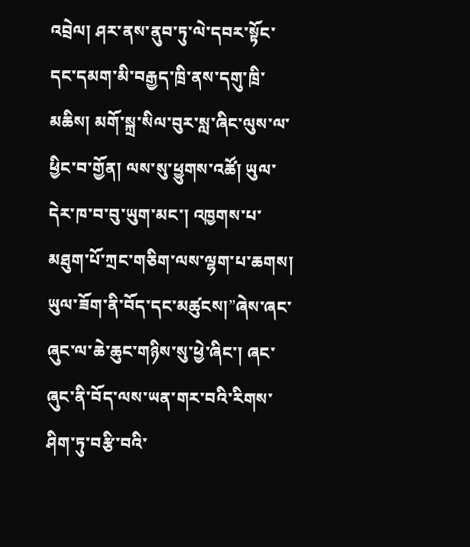འབྲེལ། ཤར་ནས་ནུབ་ཏུ་ལེ་དབར་སྟོང་དང་དམག་མི་བརྒྱད་ཁྲི་ནས་དགུ་ཁྲི་མཆིས། མགོ་སྐྲ་སིལ་བུར་སླ་ཞིང་ལུས་ལ་ཕྱིང་བ་གྱོན། ལས་སུ་ཕྱུགས་འཚོ། ཡུལ་དེར་ཁ་བ་བུ་ཡུག་མང་། འཁྱགས་པ་མཐུག་པོ་ཀྲང་གཅིག་ལས་ལྷག་པ་ཆགས། ཡུལ་ཟོག་ནི་བོད་དང་མཚུངས།”ཞེས་ཞང་ཞུང་ལ་ཆེ་ཆུང་གཉིས་སུ་ཕྱེ་ཞིང་། ཞང་ཞུང་ནི་བོད་ལས་ཡན་གར་བའི་རིགས་ཤིག་ཏུ་བརྩི་བའི་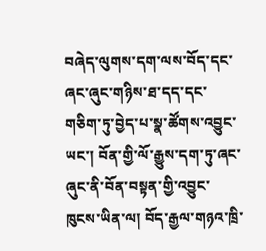བཞེད་ལུགས་དག་ལས་བོད་དང་ཞང་ཞུང་གཉིས་ཐ་དད་དང་གཅིག་ཏུ་བྱེད་པ་སྣ་ཚོགས་འབྱུང་ཡང་། བོན་གྱི་ལོ་རྒྱུས་དག་ཏུ་ཞང་ཞུང་ནི་བོན་བསྟན་གྱི་འབྱུང་ཁུངས་ཡིན་ལ། བོད་རྒྱལ་གཉའ་ཁྲི་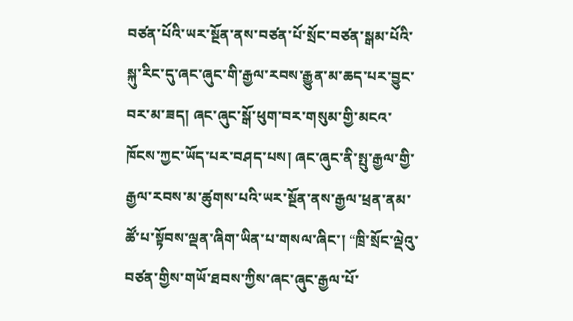བཙན་པོའི་ཡར་སྔོན་ནས་བཙན་པོ་སྲོང་བཙན་སྒམ་པོའི་སྐུ་རིང་དུ་ཞང་ཞུང་གི་རྒྱལ་རབས་རྒྱུན་མ་ཆད་པར་བྱུང་བར་མ་ཟད། ཞང་ཞུང་སྒོ་ཕུག་བར་གསུམ་གྱི་མངའ་ཁོངས་ཀྱང་ཡོད་པར་བཤད་པས། ཞང་ཞུང་ནི་སྤུ་རྒྱལ་གྱི་རྒྱལ་རབས་མ་ཚུགས་པའི་ཡར་སྔོན་ནས་རྒྱལ་ཕྲན་ནམ་ཚོ་པ་སྟོབས་ལྡན་ཞིག་ཡིན་པ་གསལ་ཞིང་། “ཁྲི་སྲོང་ལྡེའུ་བཙན་གྱིས་གཡོ་ཐབས་ཀྱིས་ཞང་ཞུང་རྒྱལ་པོ་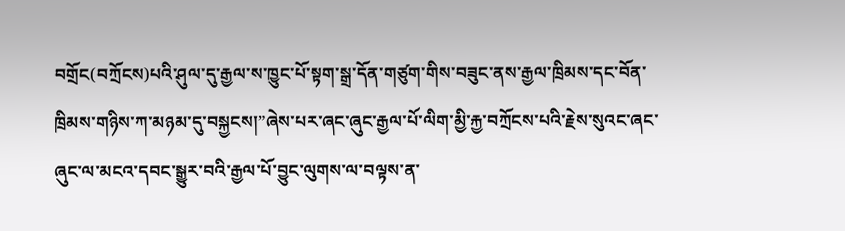བགྲོང(བཀྲོངས)པའི་ཤུལ་དུ་རྒྱལ་ས་ཁྱུང་པོ་སྟག་སྒྲ་དོན་གཙུག་གིས་བཟུང་ནས་རྒྱལ་ཁྲིམས་དང་བོན་ཁྲིམས་གཉིས་ཀ་མཉམ་དུ་བསྐྱངས།”ཞེས་པར་ཞང་ཞུང་རྒྱལ་པོ་ལིག་མྱི་རྐྱ་བཀྲོངས་པའི་རྗེས་སུའང་ཞང་ཞུང་ལ་མངའ་དབང་སྒྱུར་བའི་རྒྱལ་པོ་བྱུང་ལུགས་ལ་བལྟས་ན་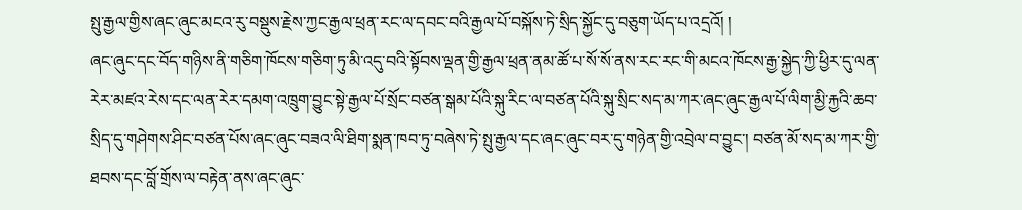སྤུ་རྒྱལ་གྱིས་ཞང་ཞུང་མངའ་རུ་བསྡུས་རྗེས་ཀྱང་རྒྱལ་ཕྲན་རང་ལ་དབང་བའི་རྒྱལ་པོ་བསྐོས་ཏེ་སྲིད་སྐྱོང་དུ་བཅུག་ཡོད་པ་འདྲའོ། །
ཞང་ཞུང་དང་བོད་གཉིས་ནི་གཅིག་ཁོངས་གཅིག་ཏུ་མི་འདུ་བའི་སྟོབས་ལྡན་གྱི་རྒྱལ་ཕྲན་ནམ་ཚོ་པ་སོ་སོ་ནས་རང་རང་གི་མངའ་ཁོངས་རྒྱ་སྐྱེད་ཀྱི་ཕྱིར་དུ་ལན་རེར་མཛའ་རེས་དང་ལན་རེར་དམག་འཁྲུག་བྱུང་སྟེ་རྒྱལ་པོ་སྲོང་བཙན་སྒམ་པོའི་སྐུ་རིང་ལ་བཙན་པོའི་སྐུ་སྲིང་སད་མ་ཀར་ཞང་ཞུང་རྒྱལ་པོ་ལིག་མྱི་རྐྱའི་ཆབ་སྲིད་དུ་གཤེགས་ཤིང་བཙན་པོས་ཞང་ཞུང་བཟའ་ལི་ཐིག་སྨན་ཁབ་ཏུ་བཞེས་ཏེ་སྤུ་རྒྱལ་དང་ཞང་ཞུང་བར་དུ་གཉེན་གྱི་འབྲེལ་བ་བྱུང་། བཙན་མོ་སད་མ་ཀར་གྱི་ཐབས་དང་བློ་གྲོས་ལ་བརྟེན་ནས་ཞང་ཞུང་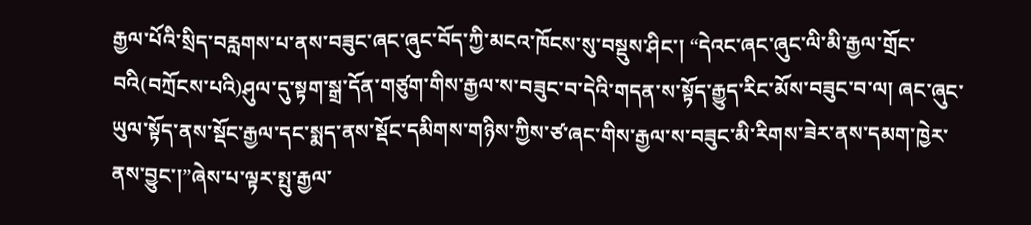རྒྱལ་པོའི་སྲིད་བརླགས་པ་ནས་བཟུང་ཞང་ཞུང་བོད་ཀྱི་མངའ་ཁོངས་སུ་བསྡུས་ཤིང་། “དེའང་ཞང་ཞུང་ལི་མི་རྒྱལ་གྲོང་བའི(བཀྲོངས་པའི)ཤུལ་དུ་སྟག་སྒྲ་དོན་གཙུག་གིས་རྒྱལ་ས་བཟུང་བ་དེའི་གདན་ས་སྟོད་རྒྱུད་རིང་མོས་བཟུང་བ་ལ། ཞང་ཞུང་ཡུལ་སྟོད་ནས་སྡོང་རྒྱལ་དང་སྨད་ནས་སྡོང་དམིགས་གཉིས་ཀྱིས་ཙ་ཞང་གིས་རྒྱལ་ས་བཟུང་མི་རིགས་ཟེར་ནས་དམག་ཁྱེར་ནས་བྱུང་།”ཞེས་པ་ལྟར་སྤུ་རྒྱལ་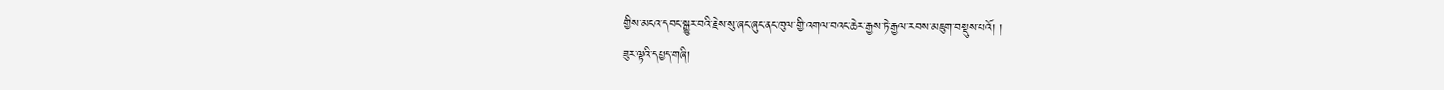གྱིས་མངའ་དབང་སྒྱུར་བའི་རྗེས་སུ་ཞང་ཞུང་ནང་ཁུལ་གྱི་འགལ་བའང་ཆེར་རྒྱས་ཏེ་རྒྱལ་རབས་མཇུག་བསྡུས་པའོ། །
ཟུར་ལྟའི་དཔྱད་གཞི།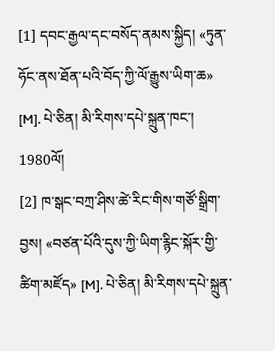[1] དབང་རྒྱལ་དང་བསོད་ནམས་སྐྱིད། «ཏུན་ཧོང་ནས་ཐོན་པའི་བོད་ཀྱི་ལོ་རྒྱུས་ཡིག་ཆ» [M]. པེ་ཅིན། མི་རིགས་དཔེ་སྐྲུན་ཁང་། 1980ལོ།
[2] ཁ་སྒང་བཀྲ་ཤིས་ཚེ་རིང་གིས་གཙོ་སྒྲིག་བྱས། «བཙན་པོའི་དུས་ཀྱི་ཡིག་རྙིང་སྐོར་གྱི་ཚིག་མཛོད» [M]. པེ་ཅིན། མི་རིགས་དཔེ་སྐྲུན་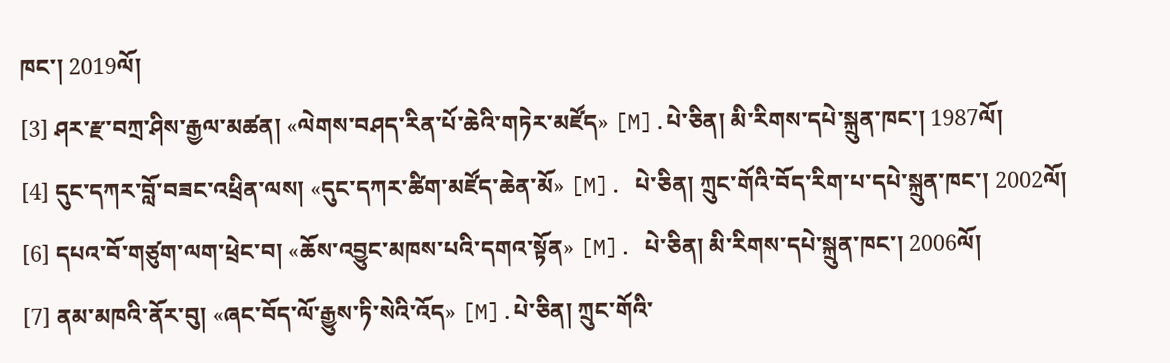ཁང་། 2019ལོ།
[3] ཤར་རྫ་བཀྲ་ཤིས་རྒྱལ་མཚན། «ལེགས་བཤད་རིན་པོ་ཆེའི་གཏེར་མཛོད» [M].པེ་ཅིན། མི་རིགས་དཔེ་སྐྲུན་ཁང་། 1987ལོ།
[4] དུང་དཀར་བློ་བཟང་འཕྲིན་ལས། «དུང་དཀར་ཚིག་མཛོད་ཆེན་མོ» [M]. པེ་ཅིན། ཀྲུང་གོའི་བོད་རིག་པ་དཔེ་སྐྲུན་ཁང་། 2002ལོ།
[6] དཔའ་བོ་གཙུག་ལག་ཕྲེང་བ། «ཆོས་འབྱུང་མཁས་པའི་དགའ་སྟོན» [M]. པེ་ཅིན། མི་རིགས་དཔེ་སྐྲུན་ཁང་། 2006ལོ།
[7] ནམ་མཁའི་ནོར་བུ། «ཞང་བོད་ལོ་རྒྱུས་ཏི་སེའི་འོད» [M].པེ་ཅིན། ཀྲུང་གོའི་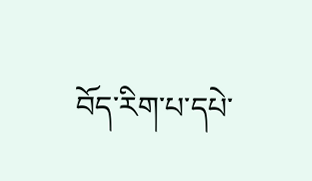བོད་རིག་པ་དཔེ་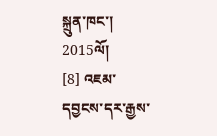སྐྲུན་ཁང་། 2015ལོ།
[8] འཇམ་དབྱངས་དར་རྒྱས་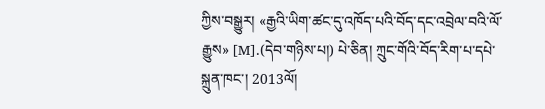ཀྱིས་བསྒྱུར། «རྒྱའི་ཡིག་ཚང་དུ་འཁོད་པའི་བོད་དང་འབྲེལ་བའི་ལོ་རྒྱུས» [M].(དེབ་གཉིས་པ།) པེ་ཅིན། ཀྲུང་གོའི་བོད་རིག་པ་དཔེ་སྐྲུན་ཁང་། 2013ལོ།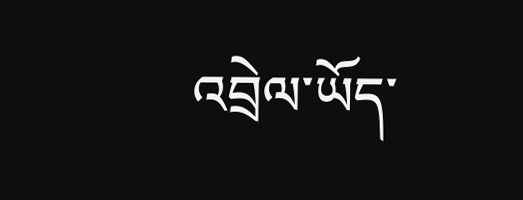འབྲེལ་ཡོད་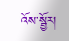འོས་སྦྱོར།